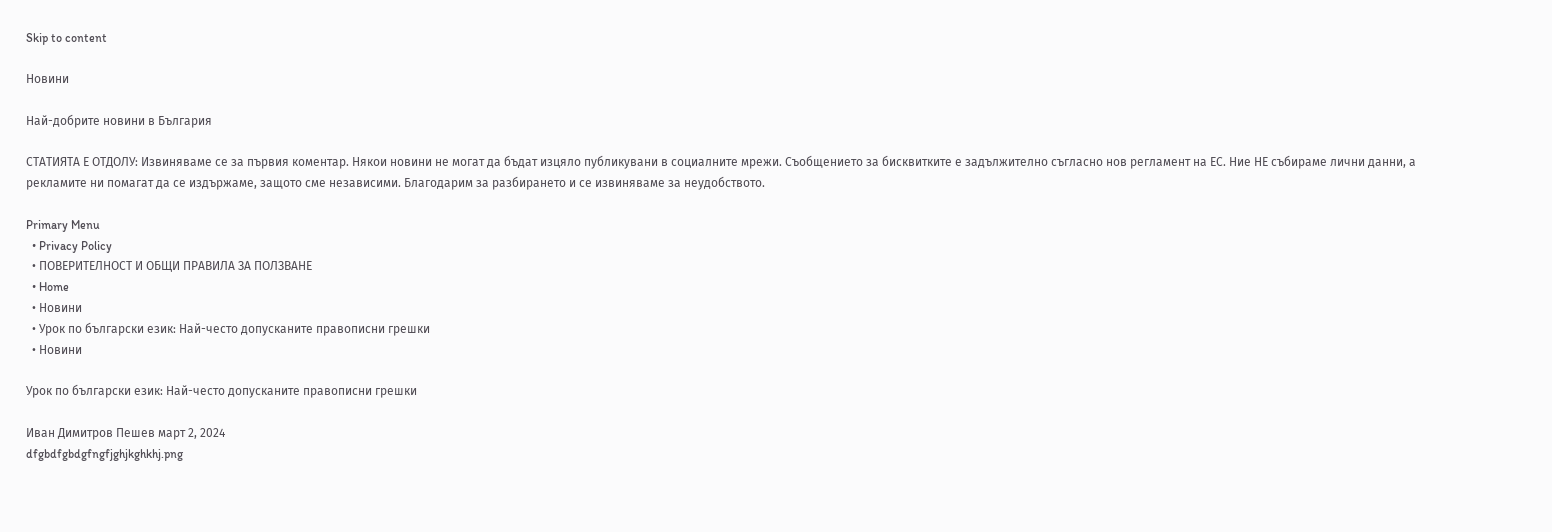Skip to content

Новини

Най-добрите новини в България

СТАТИЯТА Е ОТДОЛУ: Извиняваме се за първия коментар. Някои новини не могат да бъдат изцяло публикувани в социалните мрежи. Съобщението за бисквитките е задължително съгласно нов регламент на ЕС. Ние НЕ събираме лични данни, а рекламите ни помагат да се издържаме, защото сме независими. Благодарим за разбирането и се извиняваме за неудобството.

Primary Menu
  • Privacy Policy
  • ПОВЕРИТЕЛНОСТ И ОБЩИ ПРАВИЛА ЗА ПОЛЗВАНЕ
  • Home
  • Новини
  • Урок по български език: Най-често допусканите правописни грешки
  • Новини

Урок по български език: Най-често допусканите правописни грешки

Иван Димитров Пешев март 2, 2024
dfgbdfgbdgfngfjghjkghkhj.png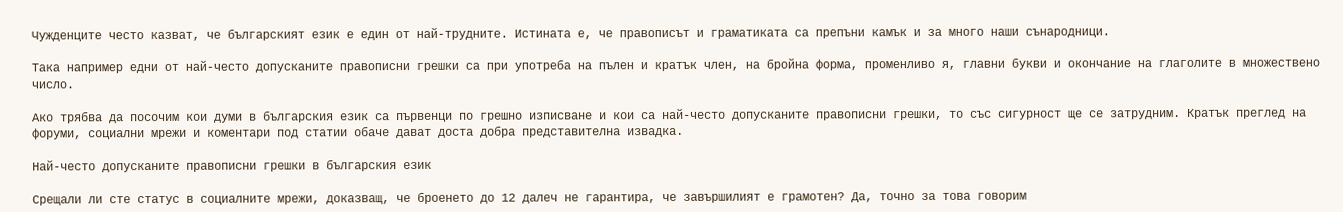Чужденците често казват, че българският език е един от най-трудните. Истината е, че правописът и граматиката са препъни камък и за много наши сънародници.

Така например едни от най-често допусканите правописни грешки са при употреба на пълен и кратък член, на бройна форма, променливо я, главни букви и окончание на глаголите в множествено число.

Ако трябва да посочим кои думи в българския език са първенци по грешно изписване и кои са най-често допусканите правописни грешки, то със сигурност ще се затрудним. Кратък преглед на форуми, социални мрежи и коментари под статии обаче дават доста добра представителна извадка.

Най-често допусканите правописни грешки в българския език

Срещали ли сте статус в социалните мрежи, доказващ, че броенето до 12 далеч не гарантира, че завършилият е грамотен? Да, точно за това говорим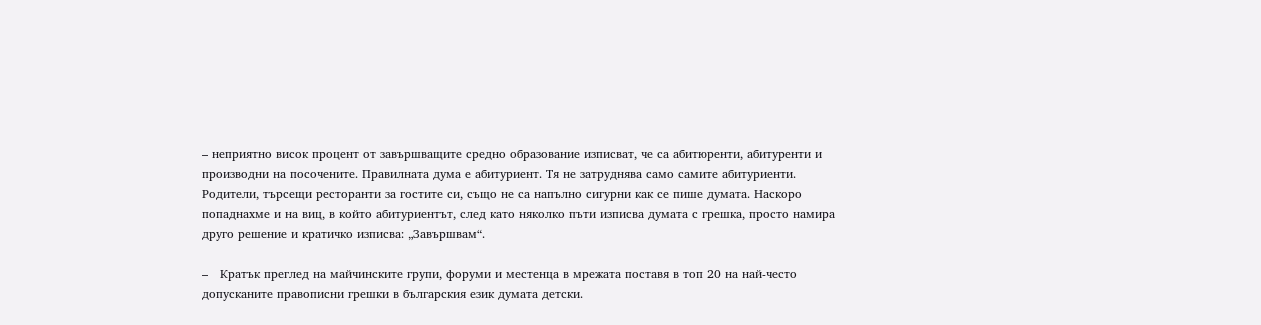– неприятно висок процент от завършващите средно образование изписват, че са абитюренти, абитуренти и производни на посочените. Правилната дума е абитуриент. Тя не затруднява само самите абитуриенти. Родители, търсещи ресторанти за гостите си, също не са напълно сигурни как се пише думата. Наскоро попаднахме и на виц, в който абитуриентът, след като няколко пъти изписва думата с грешка, просто намира друго решение и кратичко изписва: „Завършвам“.

–   Кратък преглед на майчинските групи, форуми и местенца в мрежата поставя в топ 20 на най-често допусканите правописни грешки в българския език думата детски.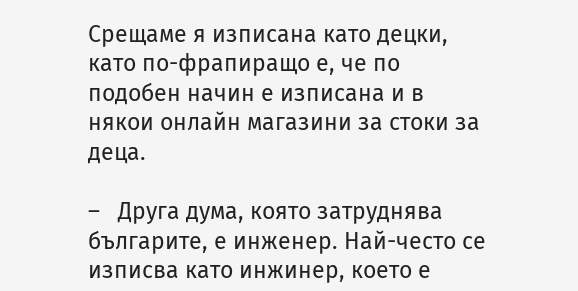Срещаме я изписана като децки, като по-фрапиращо е, че по подобен начин е изписана и в някои онлайн магазини за стоки за деца.

–   Друга дума, която затруднява българите, е инженер. Най-често се изписва като инжинер, което е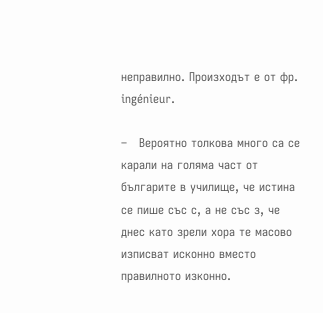неправилно. Произходът е от фр. ingénieur.

–   Вероятно толкова много са се карали на голяма част от българите в училище, че истина се пише със с, а не със з, че днес като зрели хора те масово изписват исконно вместо правилното изконно.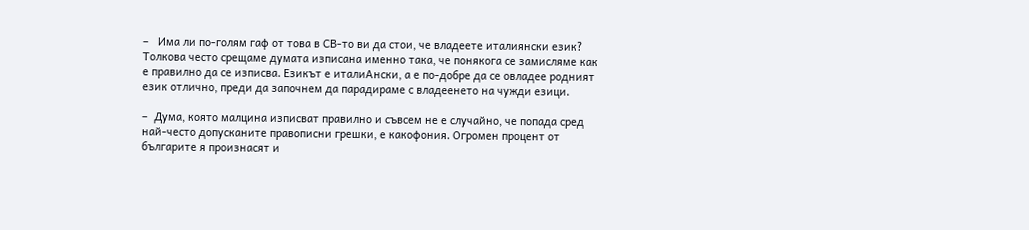–   Има ли по-голям гаф от това в СВ-то ви да стои, че владеете италиянски език? Толкова често срещаме думата изписана именно така, че понякога се замисляме как е правилно да се изписва. Езикът е италиАнски, а е по-добре да се овладее родният език отлично, преди да започнем да парадираме с владеенето на чужди езици.

–  Дума, която малцина изписват правилно и съвсем не е случайно, че попада сред най-често допусканите правописни грешки, е какофония. Огромен процент от българите я произнасят и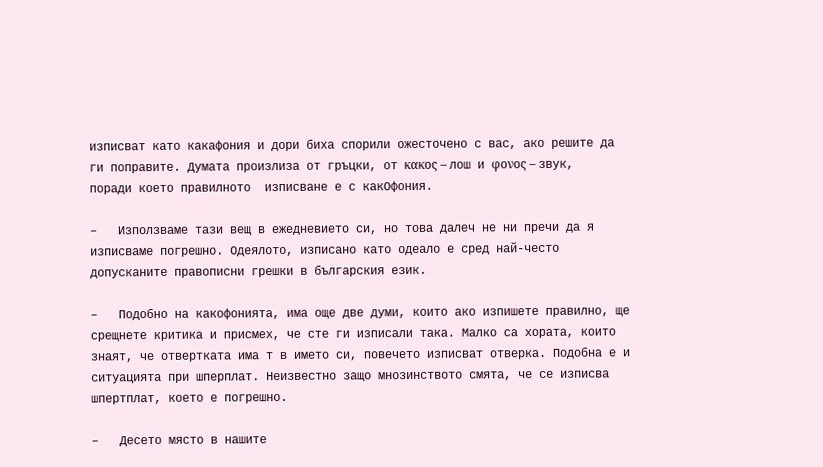изписват като какафония и дори биха спорили ожесточено с вас, ако решите да ги поправите. Думата произлиза от гръцки, от κακος – лош и φονος – звук, поради което правилното  изписване е с какОфония.

–   Използваме тази вещ в ежедневието си, но това далеч не ни пречи да я изписваме погрешно. Одеялото, изписано като одеало е сред най-често допусканите правописни грешки в българския език.

–   Подобно на какофонията, има още две думи, които ако изпишете правилно, ще срещнете критика и присмех, че сте ги изписали така. Малко са хората, които знаят, че отвертката има т в името си, повечето изписват отверка. Подобна е и ситуацията при шперплат. Неизвестно защо мнозинството смята, че се изписва шпертплат, което е погрешно.

–   Десето място в нашите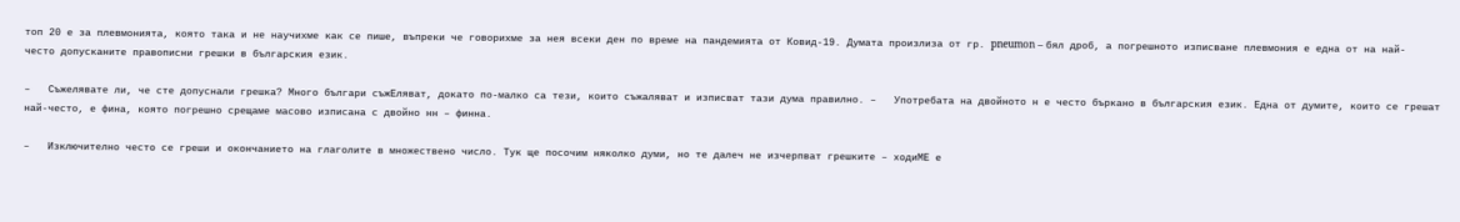топ 20 е за плевмонията, която така и не научихме как се пише, въпреки че говорихме за нея всеки ден по време на пандемията от Ковид-19. Думата произлиза от гр. pneumon – бял дроб, а погрешното изписване плевмония е една от на най-често допусканите правописни грешки в българския език.

–   Съжелявате ли, че сте допуснали грешка? Много българи съжЕляват, докато по-малко са тези, които съжаляват и изписват тази дума правилно. –   Употребата на двойното н е често бъркано в българския език. Една от думите, които се грешат най-често, е фина, която погрешно срещаме масово изписана с двойно нн – финна.

–   Изключително често се греши и окончанието на глаголите в множествено число. Тук ще посочим няколко думи, но те далеч не изчерпват грешките – ходиМЕ е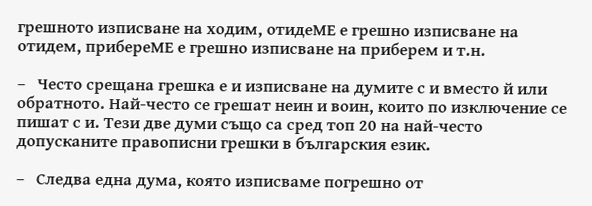грешното изписване на ходим, отидеМЕ е грешно изписване на отидем, прибереМЕ е грешно изписване на приберем и т.н.

–   Често срещана грешка е и изписване на думите с и вместо й или обратното. Най-често се грешат неин и воин, които по изключение се пишат с и. Тези две думи също са сред топ 20 на най-често допусканите правописни грешки в българския език.

–   Следва една дума, която изписваме погрешно от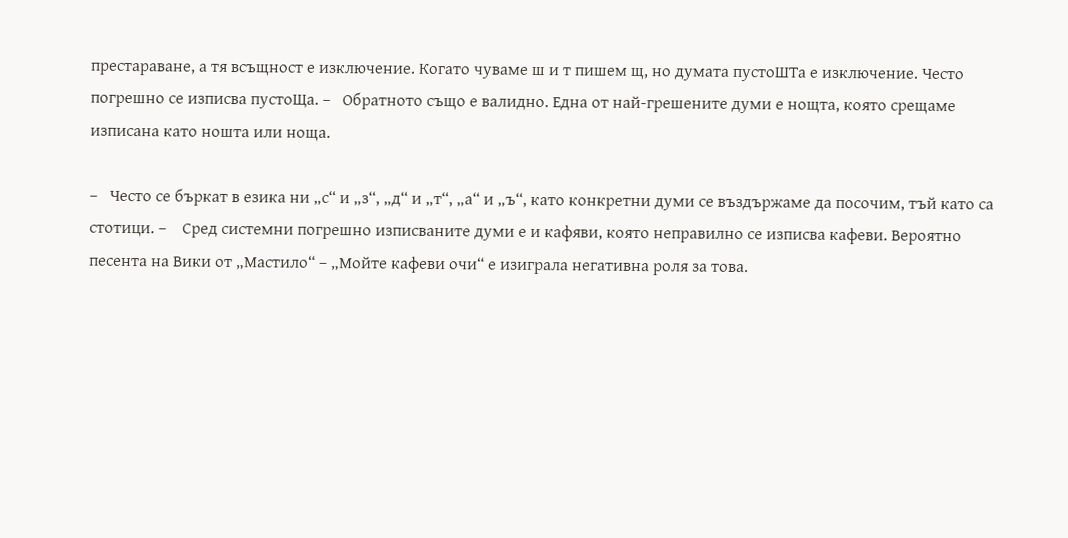престараване, а тя всъщност е изключение. Когато чуваме ш и т пишем щ, но думата пустоШТа е изключение. Често погрешно се изписва пустоЩа. –   Обратното също е валидно. Една от най-грешените думи е нощта, която срещаме изписана като ношта или ноща.

–   Често се бъркат в езика ни „с“ и „з“, „д“ и „т“, „а“ и „ъ“, като конкретни думи се въздържаме да посочим, тъй като са стотици. –    Сред системни погрешно изписваните думи е и кафяви, която неправилно се изписва кафеви. Вероятно песента на Вики от „Мастило“ – „Мойте кафеви очи“ е изиграла негативна роля за това.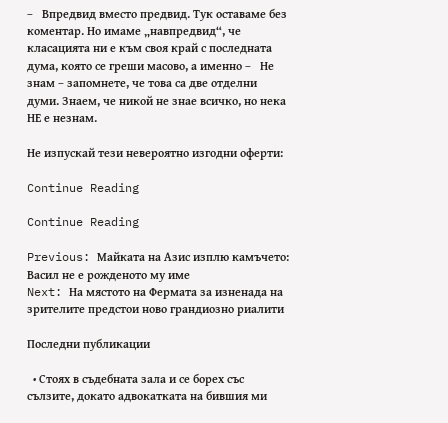–   Впредвид вместо предвид. Тук оставаме без коментар. Но имаме „навпредвид“, че класацията ни е към своя край с последната дума, която се греши масово, а именно –   Не знам – запомнете, че това са две отделни думи. Знаем, че никой не знае всичко, но нека НЕ е незнам.

Не изпускай тези невероятно изгодни оферти:

Continue Reading

Continue Reading

Previous: Майката на Азис изплю камъчето: Васил не е рожденото му име
Next: На мястото на Фермата за изненада на зрителите предстои ново грандиозно риалити

Последни публикации

  • Стоях в съдебната зала и се борех със сълзите, докато адвокатката на бившия ми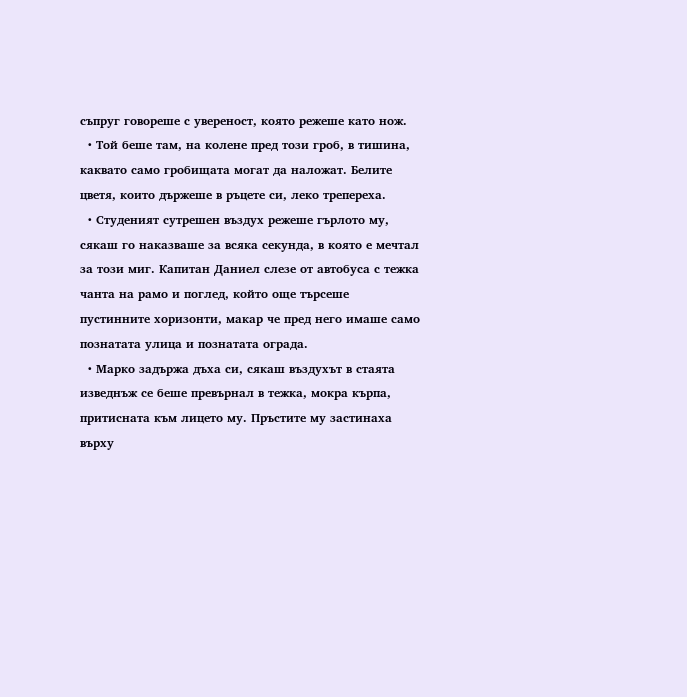съпруг говореше с увереност, която режеше като нож.
  • Той беше там, на колене пред този гроб, в тишина, каквато само гробищата могат да наложат. Белите цветя, които държеше в ръцете си, леко трепереха.
  • Студеният сутрешен въздух режеше гърлото му, сякаш го наказваше за всяка секунда, в която е мечтал за този миг. Капитан Даниел слезе от автобуса с тежка чанта на рамо и поглед, който още търсеше пустинните хоризонти, макар че пред него имаше само познатата улица и познатата ограда.
  • Марко задържа дъха си, сякаш въздухът в стаята изведнъж се беше превърнал в тежка, мокра кърпа, притисната към лицето му. Пръстите му застинаха върху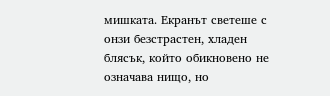мишката. Екранът светеше с онзи безстрастен, хладен блясък, който обикновено не означава нищо, но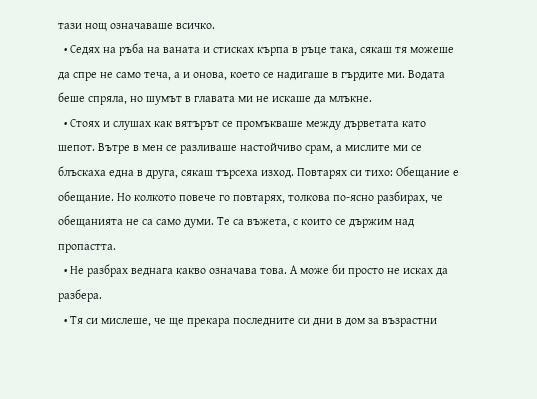тази нощ означаваше всичко.
  • Седях на ръба на ваната и стисках кърпа в ръце така, сякаш тя можеше да спре не само теча, а и онова, което се надигаше в гърдите ми. Водата беше спряла, но шумът в главата ми не искаше да млъкне.
  • Стоях и слушах как вятърът се промъкваше между дърветата като шепот. Вътре в мен се разливаше настойчиво срам, а мислите ми се блъскаха една в друга, сякаш търсеха изход. Повтарях си тихо: Обещание е обещание. Но колкото повече го повтарях, толкова по-ясно разбирах, че обещанията не са само думи. Те са въжета, с които се държим над пропастта.
  • Не разбрах веднага какво означава това. А може би просто не исках да разбера.
  • Тя си мислеше, че ще прекара последните си дни в дом за възрастни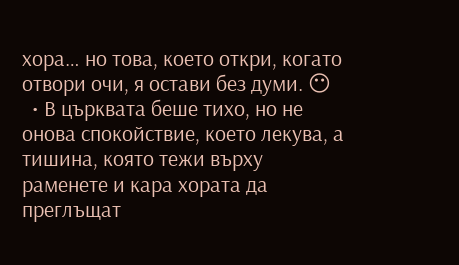хора… но това, което откри, когато отвори очи, я остави без думи. 😶
  • В църквата беше тихо, но не онова спокойствие, което лекува, а тишина, която тежи върху раменете и кара хората да преглъщат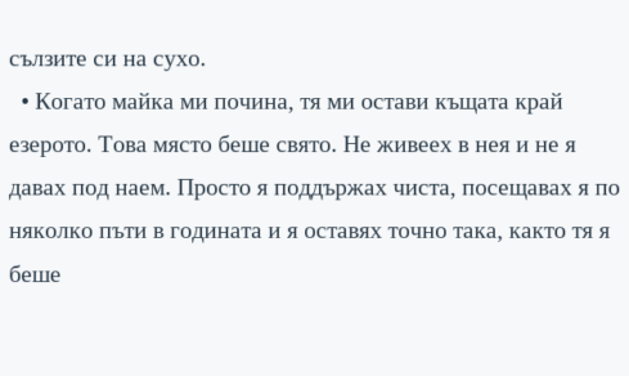сълзите си на сухо.
  • Когато майка ми почина, тя ми остави къщата край езерото. Това място беше свято. Не живеех в нея и не я давах под наем. Просто я поддържах чиста, посещавах я по няколко пъти в годината и я оставях точно така, както тя я беше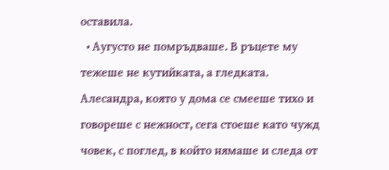оставила.
  • Аугусто не помръдваше. В ръцете му тежеше не кутийката, а гледката. Алесандра, която у дома се смееше тихо и говореше с нежност, сега стоеше като чужд човек, с поглед, в който нямаше и следа от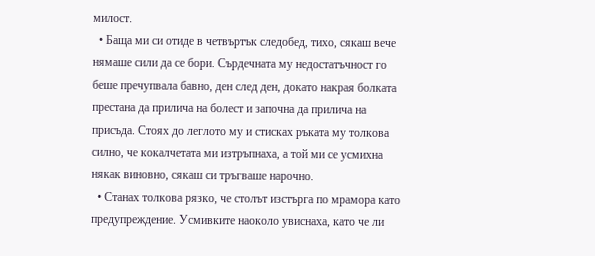милост.
  • Баща ми си отиде в четвъртък следобед, тихо, сякаш вече нямаше сили да се бори. Сърдечната му недостатъчност го беше пречупвала бавно, ден след ден, докато накрая болката престана да прилича на болест и започна да прилича на присъда. Стоях до леглото му и стисках ръката му толкова силно, че кокалчетата ми изтръпнаха, а той ми се усмихна някак виновно, сякаш си тръгваше нарочно.
  • Станах толкова рязко, че столът изстърга по мрамора като предупреждение. Усмивките наоколо увиснаха, като че ли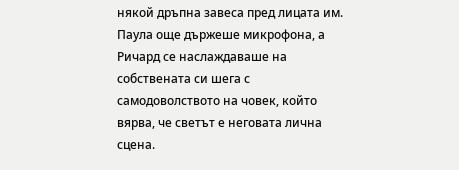някой дръпна завеса пред лицата им. Паула още държеше микрофона, а Ричард се наслаждаваше на собствената си шега с самодоволството на човек, който вярва, че светът е неговата лична сцена.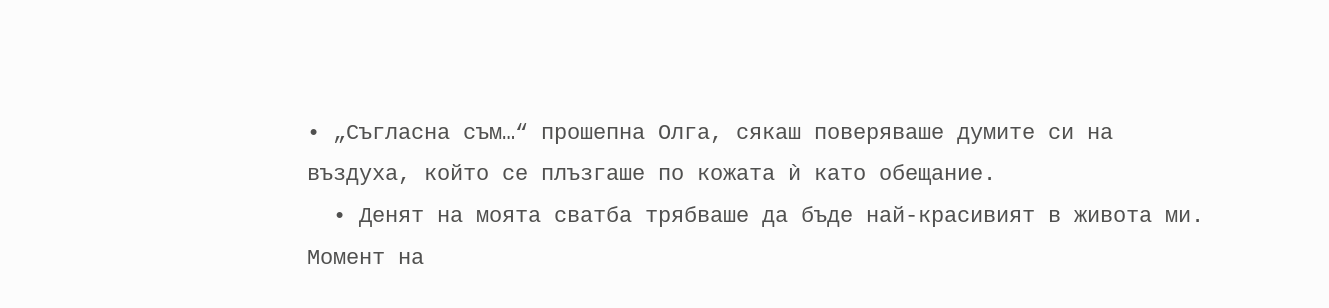• „Съгласна съм…“ прошепна Олга, сякаш поверяваше думите си на въздуха, който се плъзгаше по кожата ѝ като обещание.
  • Денят на моята сватба трябваше да бъде най-красивият в живота ми. Момент на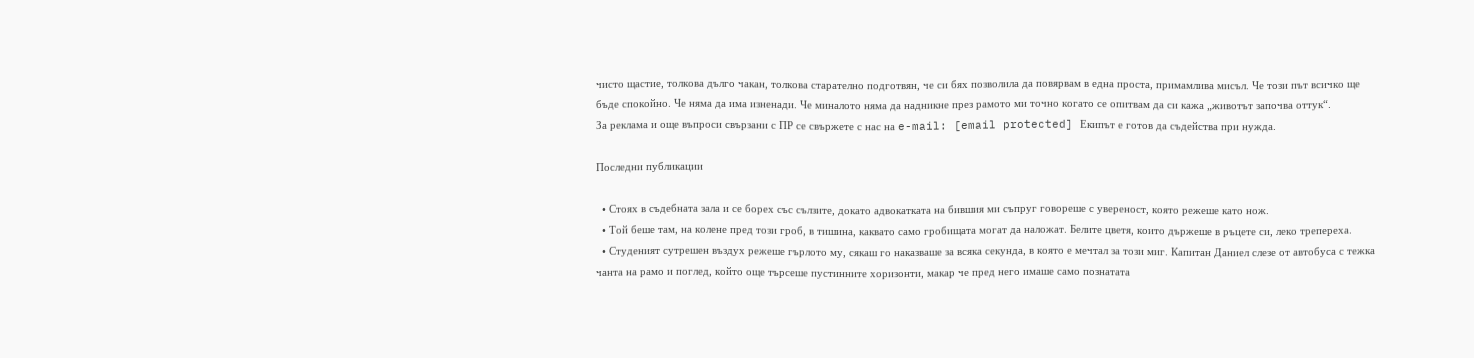чисто щастие, толкова дълго чакан, толкова старателно подготвян, че си бях позволила да повярвам в една проста, примамлива мисъл. Че този път всичко ще бъде спокойно. Че няма да има изненади. Че миналото няма да надникне през рамото ми точно когато се опитвам да си кажа „животът започва оттук“.
За реклама и още въпроси свързани с ПР се свържете с нас на e-mail: [email protected] Екипът е готов да съдейства при нужда.

Последни публикации

  • Стоях в съдебната зала и се борех със сълзите, докато адвокатката на бившия ми съпруг говореше с увереност, която режеше като нож.
  • Той беше там, на колене пред този гроб, в тишина, каквато само гробищата могат да наложат. Белите цветя, които държеше в ръцете си, леко трепереха.
  • Студеният сутрешен въздух режеше гърлото му, сякаш го наказваше за всяка секунда, в която е мечтал за този миг. Капитан Даниел слезе от автобуса с тежка чанта на рамо и поглед, който още търсеше пустинните хоризонти, макар че пред него имаше само познатата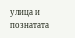улица и познатата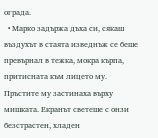ограда.
  • Марко задържа дъха си, сякаш въздухът в стаята изведнъж се беше превърнал в тежка, мокра кърпа, притисната към лицето му. Пръстите му застинаха върху мишката. Екранът светеше с онзи безстрастен, хладен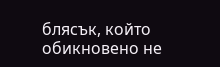блясък, който обикновено не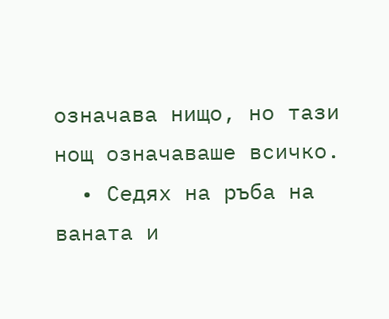означава нищо, но тази нощ означаваше всичко.
  • Седях на ръба на ваната и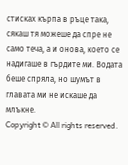стисках кърпа в ръце така, сякаш тя можеше да спре не само теча, а и онова, което се надигаше в гърдите ми. Водата беше спряла, но шумът в главата ми не искаше да млъкне.
Copyright © All rights reserved.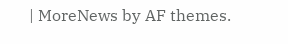| MoreNews by AF themes.